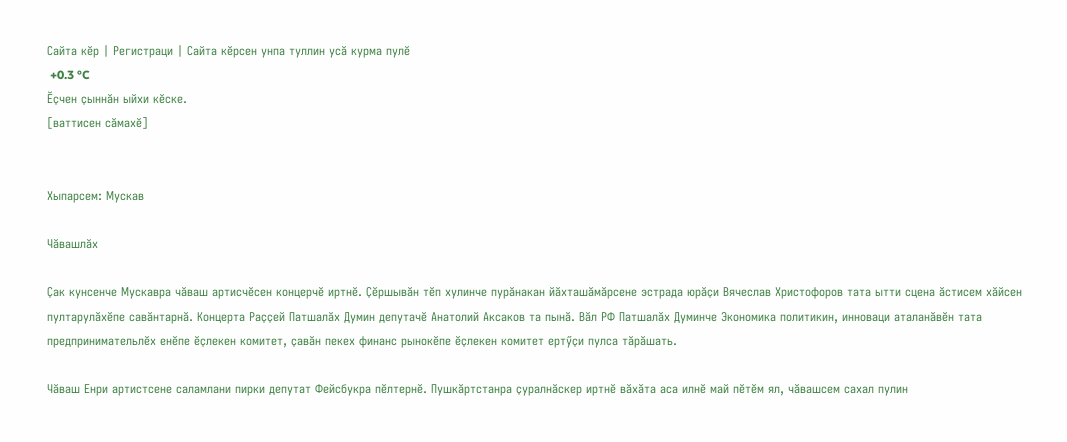Сайта кӗр | Регистраци | Сайта кӗрсен унпа туллин усӑ курма пулӗ
 +0.3 °C
Ӗҫчен ҫыннӑн ыйхи кӗске.
[ваттисен сӑмахӗ]


Хыпарсем: Мускав

Чӑвашлӑх

Ҫак кунсенче Мускавра чӑваш артисчӗсен концерчӗ иртнӗ. Ҫӗршывӑн тӗп хулинче пурӑнакан йӑхташӑмӑрсене эстрада юрӑҫи Вячеслав Христофоров тата ытти сцена ӑстисем хӑйсен пултарулӑхӗпе савӑнтарнӑ. Концерта Раҫҫей Патшалӑх Думин депутачӗ Анатолий Аксаков та пынӑ. Вӑл РФ Патшалӑх Думинче Экономика политикин, инноваци аталанӑвӗн тата предпринимательлӗх енӗпе ӗҫлекен комитет, ҫавӑн пекех финанс рынокӗпе ӗҫлекен комитет ертӳҫи пулса тӑрӑшать.

Чӑваш Енри артистсене саламлани пирки депутат Фейсбукра пӗлтернӗ. Пушкӑртстанра ҫуралнӑскер иртнӗ вӑхӑта аса илнӗ май пӗтӗм ял, чӑвашсем сахал пулин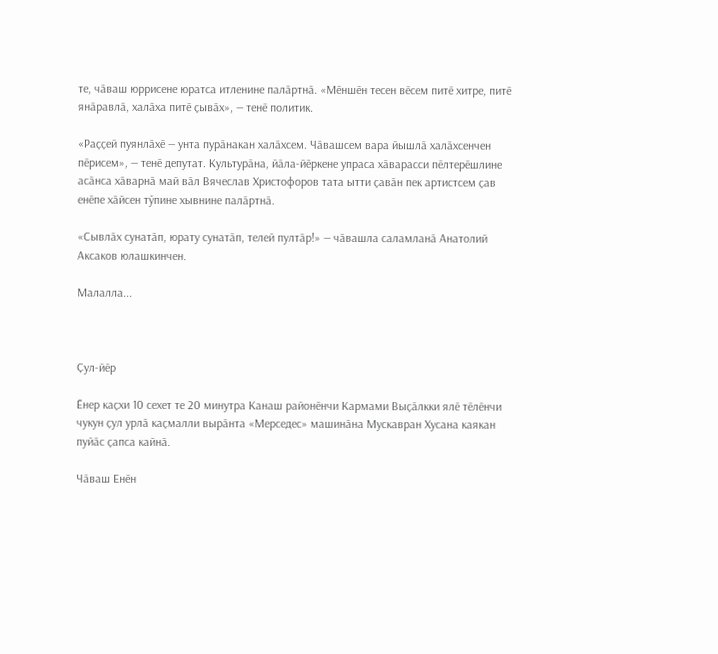те, чӑваш юррисене юратса итленине палӑртнӑ. «Мӗншӗн тесен вӗсем питӗ хитре, питӗ янӑравлӑ, халӑха питӗ ҫывӑх», — тенӗ политик.

«Раҫҫей пуянлӑхӗ — унта пурӑнакан халӑхсем. Чӑвашсем вара йышлӑ халӑхсенчен пӗрисем», — тенӗ депутат. Культурӑна, йӑла-йӗркене упраса хӑварасси пӗлтерӗшлине асӑнса хӑварнӑ май вӑл Вячеслав Христофоров тата ытти ҫавӑн пек артистсем ҫав енӗпе хӑйсен тӳпине хывнине палӑртнӑ.

«Сывлӑх сунатӑп, юрату сунатӑп, телей пултӑр!» — чӑвашла саламланӑ Анатолий Аксаков юлашкинчен.

Малалла...



Ҫул-йӗр

Ӗнер каҫхи 10 сехет те 20 минутра Канаш районӗнчи Кармами Выҫӑлкки ялӗ тӗлӗнчи чукун ҫул урлӑ каҫмалли вырӑнта «Мерседес» машинӑна Мускавран Хусана каякан пуйӑс ҫапса кайнӑ.

Чӑваш Енӗн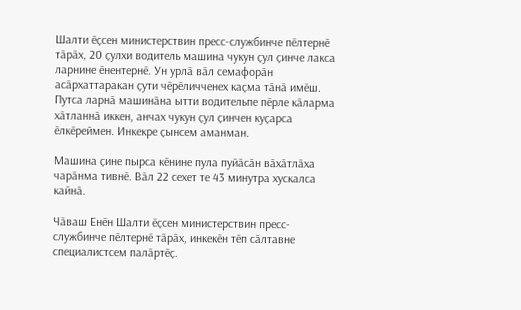Шалти ӗҫсен министерствин пресс-службинче пӗлтернӗ тӑрӑх, 20 ҫулхи водитель машина чукун ҫул ҫинче лакса ларнине ӗнентернӗ. Ун урлӑ вӑл семафорӑн асӑрхаттаракан ҫути чӗрӗличченех каҫма тӑнӑ имӗш. Путса ларнӑ машинӑна ытти водительпе пӗрле кӑларма хӑтланнӑ иккен, анчах чукун ҫул ҫинчен куҫарса ӗлкӗреймен. Инкекре ҫынсем аманман.

Машина ҫине пырса кӗнине пула пуйӑсӑн вӑхӑтлӑха чарӑнма тивнӗ. Вӑл 22 сехет те 43 минутра хускалса кайнӑ.

Чӑваш Енӗн Шалти ӗҫсен министерствин пресс-службинче пӗлтернӗ тӑрӑх, инкекӗн тӗп сӑлтавне специалистсем палӑртӗҫ.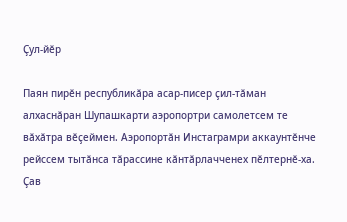Ҫул-йӗр

Паян пирӗн республикӑра асар-писер ҫил-тӑман алхаснӑран Шупашкарти аэропортри самолетсем те вӑхӑтра вӗҫеймен. Аэропортӑн Инстаграмри аккаунтӗнче рейссем тытӑнса тӑрассине кӑнтӑрлачченех пӗлтернӗ-ха. Ҫав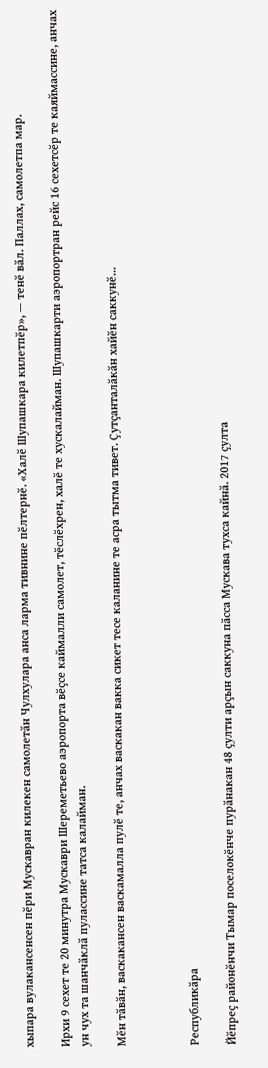хыпара вулакансенсен пӗри Мускавран килекен самолетӑн Чулхулара анса ларма тивнине пӗлтернӗ. «Халӗ Шупашкара килетпӗр», — тенӗ вӑл. Паллах, самолетпа мар.

Ирхи 9 сехет те 20 минутра Мускаври Шереметьево аэропорта вӗҫсе каймалли самолет, тӗслӗхрен, халӗ те хускалайман. Шупашкарти аэропортран рейс 16 сехетсӗр те каяймассине, анчах ун чух та шанчӑклӑ пулассине татса калайман.

Мӗн тӑвӑн, васкакансен васкамалла пулӗ те, анчах васкакан вакка сикет тесе каланине те асра тытма тивет. Ҫутҫанталӑкӑн хайӗн саккунӗ...



Республикӑра

Йӗпреҫ районӗнчи Тымар поселокӗнче пурӑнакан 48 ҫулти арҫын саккуна пӑсса Мускава тухса кайнӑ. 2017 ҫулта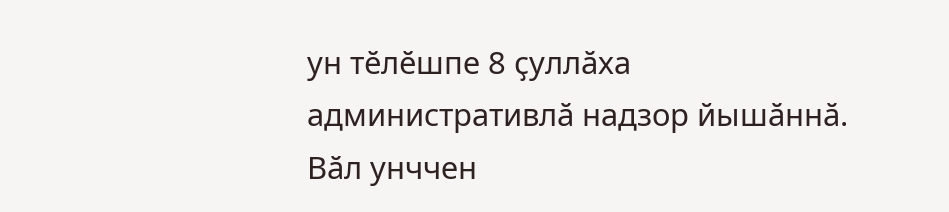ун тӗлӗшпе 8 ҫуллӑха административлӑ надзор йышӑннӑ. Вӑл унччен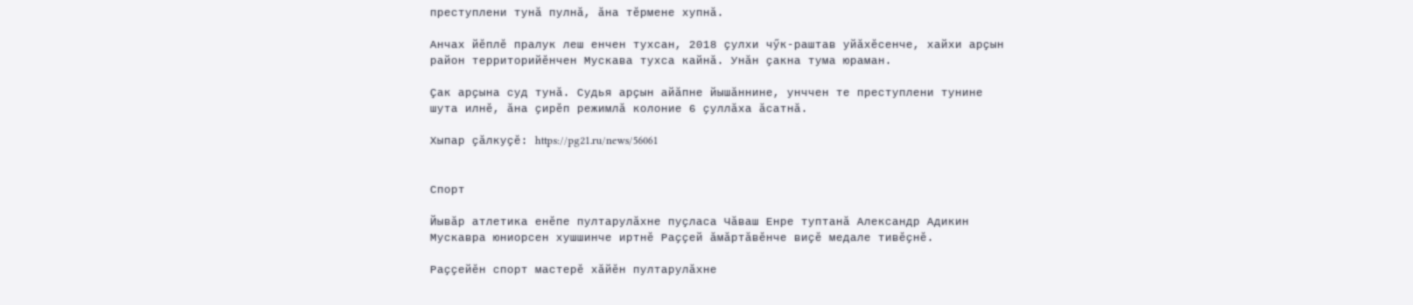преступлени тунӑ пулнӑ, ӑна тӗрмене хупнӑ.

Анчах йӗплӗ пралук леш енчен тухсан, 2018 ҫулхи чӳк-раштав уйӑхӗсенче, хайхи арҫын район территорийӗнчен Мускава тухса кайнӑ. Унӑн ҫакна тума юраман.

Ҫак арҫына суд тунӑ. Судья арҫын айӑпне йышӑннине, унччен те преступлени тунине шута илнӗ, ӑна ҫирӗп режимлӑ колоние 6 ҫуллӑха ӑсатнӑ.

Хыпар ҫӑлкуҫӗ: https://pg21.ru/news/56061


Спорт

Йывӑр атлетика енӗпе пултарулӑхне пуҫласа Чӑваш Енре туптанӑ Александр Адикин Мускавра юниорсен хушшинче иртнӗ Раҫҫей ӑмӑртӑвӗнче виҫӗ медале тивӗҫнӗ.

Раҫҫейӗн спорт мастерӗ хӑйӗн пултарулӑхне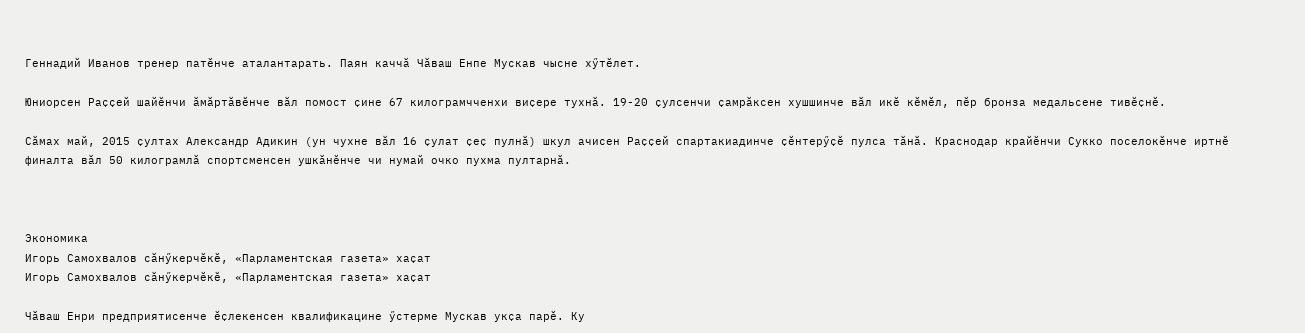Геннадий Иванов тренер патӗнче аталантарать. Паян каччӑ Чӑваш Енпе Мускав чысне хӳтӗлет.

Юниорсен Раҫҫей шайӗнчи ӑмӑртӑвӗнче вӑл помост ҫине 67 килограмчченхи виҫере тухнӑ. 19-20 ҫулсенчи ҫамрӑксен хушшинче вӑл икӗ кӗмӗл, пӗр бронза медальсене тивӗҫнӗ.

Сӑмах май, 2015 ҫултах Александр Адикин (ун чухне вӑл 16 ҫулат ҫеҫ пулнӑ) шкул ачисен Раҫҫей спартакиадинче ҫӗнтерӳҫӗ пулса тӑнӑ. Краснодар крайӗнчи Сукко поселокӗнче иртнӗ финалта вӑл 50 килограмлӑ спортсменсен ушкӑнӗнче чи нумай очко пухма пултарнӑ.



Экономика
Игорь Самохвалов сӑнӳкерчӗкӗ, «Парламентская газета» хаҫат
Игорь Самохвалов сӑнӳкерчӗкӗ, «Парламентская газета» хаҫат

Чӑваш Енри предприятисенче ӗҫлекенсен квалификацине ӳстерме Мускав укҫа парӗ. Ку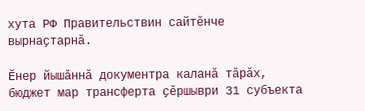хута РФ Правительствин сайтӗнче вырнаҫтарнӑ.

Ӗнер йышӑннӑ документра каланӑ тӑрӑх, бюджет мар трансферта ҫӗршыври 31 субъекта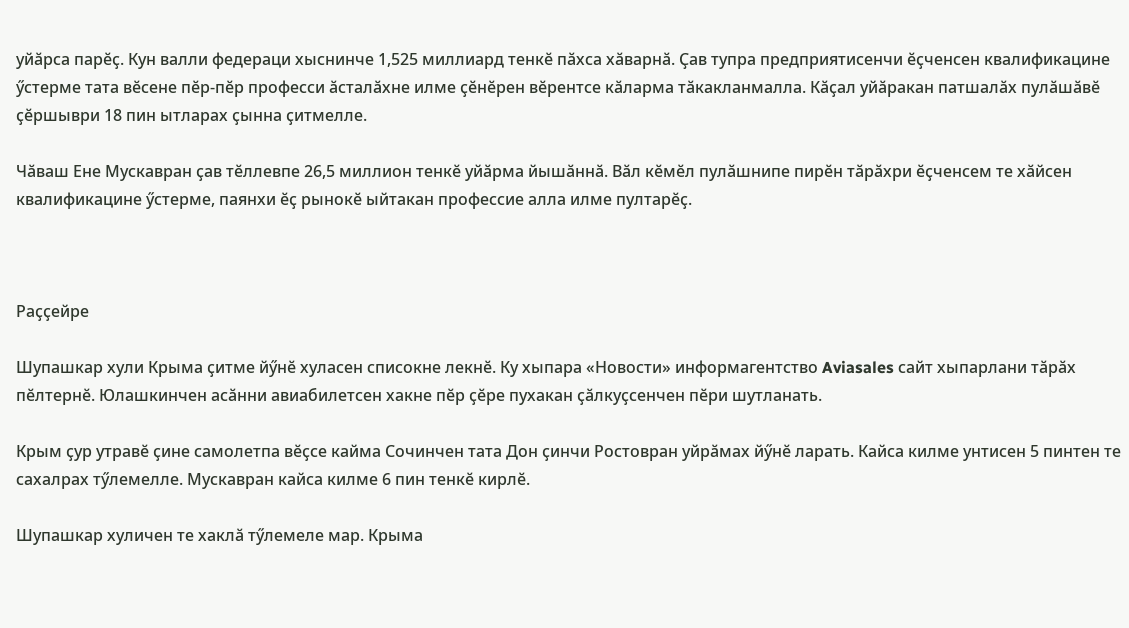уйӑрса парӗҫ. Кун валли федераци хыснинче 1,525 миллиард тенкӗ пӑхса хӑварнӑ. Ҫав тупра предприятисенчи ӗҫченсен квалификацине ӳстерме тата вӗсене пӗр-пӗр професси ӑсталӑхне илме ҫӗнӗрен вӗрентсе кӑларма тӑкакланмалла. Кӑҫал уйӑракан патшалӑх пулӑшӑвӗ ҫӗршыври 18 пин ытларах ҫынна ҫитмелле.

Чӑваш Ене Мускавран ҫав тӗллевпе 26,5 миллион тенкӗ уйӑрма йышӑннӑ. Вӑл кӗмӗл пулӑшнипе пирӗн тӑрӑхри ӗҫченсем те хӑйсен квалификацине ӳстерме, паянхи ӗҫ рынокӗ ыйтакан профессие алла илме пултарӗҫ.



Раҫҫейре

Шупашкар хули Крыма ҫитме йӳнӗ хуласен списокне лекнӗ. Ку хыпара «Новости» информагентство Aviasales сайт хыпарлани тӑрӑх пӗлтернӗ. Юлашкинчен асӑнни авиабилетсен хакне пӗр ҫӗре пухакан ҫӑлкуҫсенчен пӗри шутланать.

Крым ҫур утравӗ ҫине самолетпа вӗҫсе кайма Сочинчен тата Дон ҫинчи Ростовран уйрӑмах йӳнӗ ларать. Кайса килме унтисен 5 пинтен те сахалрах тӳлемелле. Мускавран кайса килме 6 пин тенкӗ кирлӗ.

Шупашкар хуличен те хаклӑ тӳлемеле мар. Крыма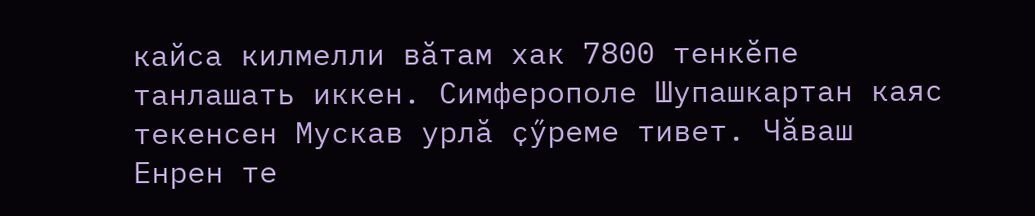кайса килмелли вӑтам хак 7800 тенкӗпе танлашать иккен. Симферополе Шупашкартан каяс текенсен Мускав урлӑ ҫӳреме тивет. Чӑваш Енрен те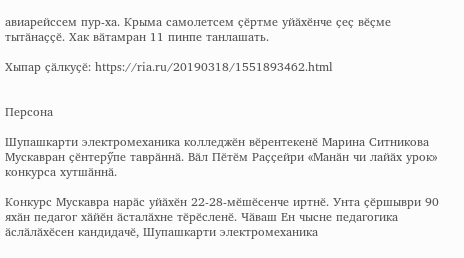авиарейссем пур-ха. Крыма самолетсем ҫӗртме уйӑхӗнче ҫеҫ вӗҫме тытӑнаҫҫӗ. Хак вӑтамран 11 пинпе танлашать.

Хыпар ҫӑлкуҫӗ: https://ria.ru/20190318/1551893462.html


Персона

Шупашкарти электромеханика колледжӗн вӗрентекенӗ Марина Ситникова Мускавран ҫӗнтерӳпе таврӑннӑ. Вӑл Пӗтӗм Раҫҫейри «Манӑн чи лайӑх урок» конкурса хутшӑннӑ.

Конкурс Мускавра нарӑс уйӑхӗн 22-28-мӗшӗсенче иртнӗ. Унта ҫӗршыври 90 яхӑн педагог хӑйӗн ӑсталӑхне тӗрӗсленӗ. Чӑваш Ен чысне педагогика ӑслӑлӑхӗсен кандидачӗ, Шупашкарти электромеханика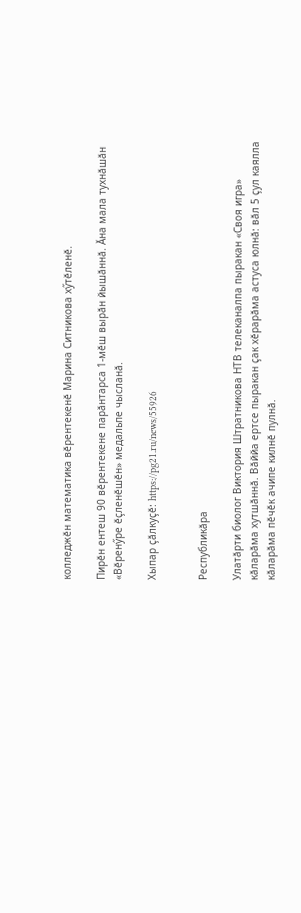колледжӗн математика вӗрентекенӗ Марина Ситникова хӳтӗленӗ.

Пирӗн ентеш 90 вӗрентекене парӑнтарса 1-мӗш вырӑн йышӑннӑ. Ӑна мала тухнӑшӑн «Вӗренӳре ӗҫленӗшӗн» медальпе чысланӑ.

Хыпар ҫӑлкуҫӗ: https://pg21.ru/news/55926


Республикӑра

Улатӑрти биолог Виктория Штратникова НТВ телеканалпа пыракан «Своя игра» кӑларӑма хутшӑннӑ. Вӑййа ертсе пыракан ҫак хӗрарӑма астуса юлнӑ: вӑл 5 ҫул каялла кӑларӑма пӗчӗк ачипе килнӗ пулнӑ.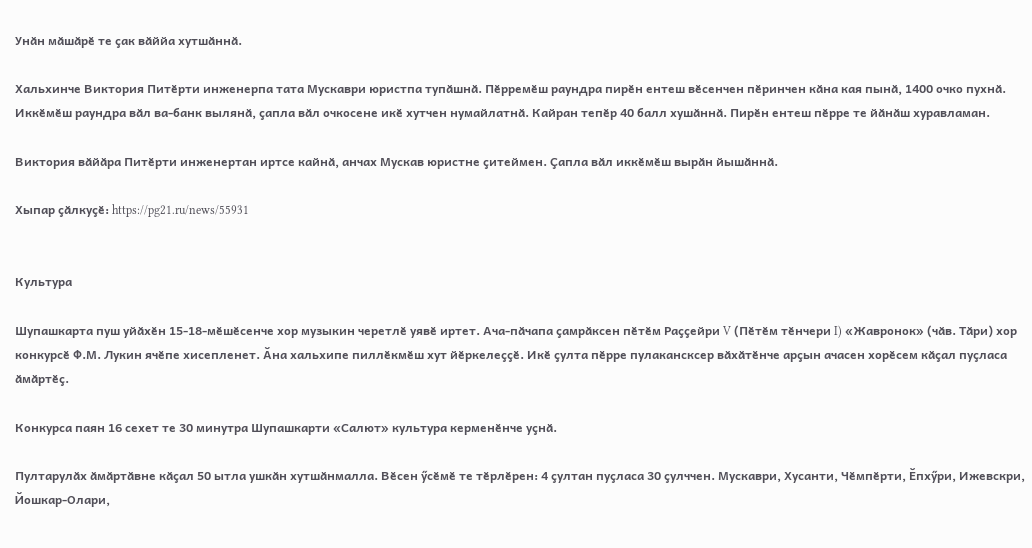Унӑн мӑшӑрӗ те ҫак вӑййа хутшӑннӑ.

Хальхинче Виктория Питӗрти инженерпа тата Мускаври юристпа тупӑшнӑ. Пӗрремӗш раундра пирӗн ентеш вӗсенчен пӗринчен кӑна кая пынӑ, 1400 очко пухнӑ. Иккӗмӗш раундра вӑл ва-банк вылянӑ, ҫапла вӑл очкосене икӗ хутчен нумайлатнӑ. Кайран тепӗр 40 балл хушӑннӑ. Пирӗн ентеш пӗрре те йӑнӑш хуравламан.

Виктория вӑйӑра Питӗрти инженертан иртсе кайнӑ, анчах Мускав юристне ҫитеймен. Ҫапла вӑл иккӗмӗш вырӑн йышӑннӑ.

Хыпар ҫӑлкуҫӗ: https://pg21.ru/news/55931


Культура

Шупашкарта пуш уйӑхӗн 15-18-мӗшӗсенче хор музыкин черетлӗ уявӗ иртет. Ача-пӑчапа ҫамрӑксен пӗтӗм Раҫҫейри V (Пӗтӗм тӗнчери I) «Жавронок» (чӑв. Тӑри) хор конкурсӗ Ф.М. Лукин ячӗпе хисепленет. Ӑна хальхипе пиллӗкмӗш хут йӗркелеҫҫӗ. Икӗ ҫулта пӗрре пулакансксер вӑхӑтӗнче арҫын ачасен хорӗсем кӑҫал пуҫласа ӑмӑртӗҫ.

Конкурса паян 16 сехет те 30 минутра Шупашкарти «Салют» культура керменӗнче уҫнӑ.

Пултарулӑх ӑмӑртӑвне кӑҫал 50 ытла ушкӑн хутшӑнмалла. Вӗсен ӳсӗмӗ те тӗрлӗрен: 4 ҫултан пуҫласа 30 ҫулччен. Мускаври, Хусанти, Чӗмпӗрти, Ӗпхӳри, Ижевскри, Йошкар-Олари,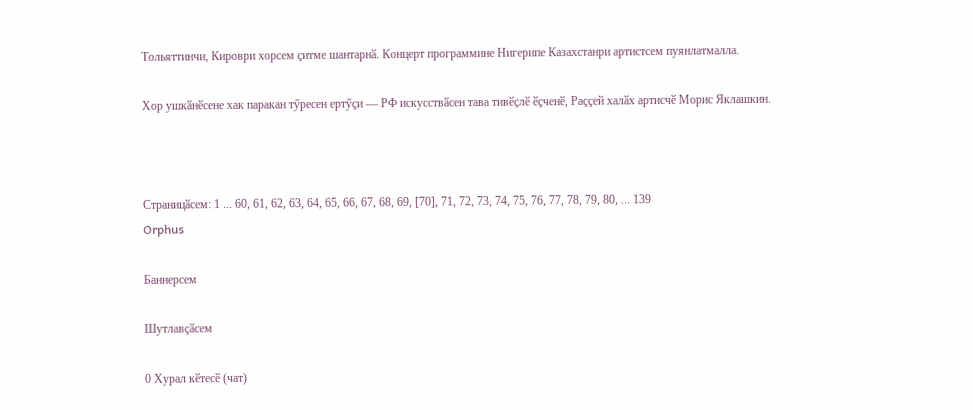Тольяттинчи, Кироври хорсем ҫитме шантарнӑ. Концерт программине Нигерипе Казахстанри артистсем пуянлатмалла.

Хор ушкӑнӗсене хак паракан тӳресен ертӳҫи — РФ искусствӑсен тава тивӗҫлӗ ӗҫченӗ, Раҫҫей халӑх артисчӗ Морис Яклашкин.



Страницӑсем: 1 ... 60, 61, 62, 63, 64, 65, 66, 67, 68, 69, [70], 71, 72, 73, 74, 75, 76, 77, 78, 79, 80, ... 139
Orphus

Баннерсем

Шутлавҫӑсем

0 Хурал кӗтесӗ (чат)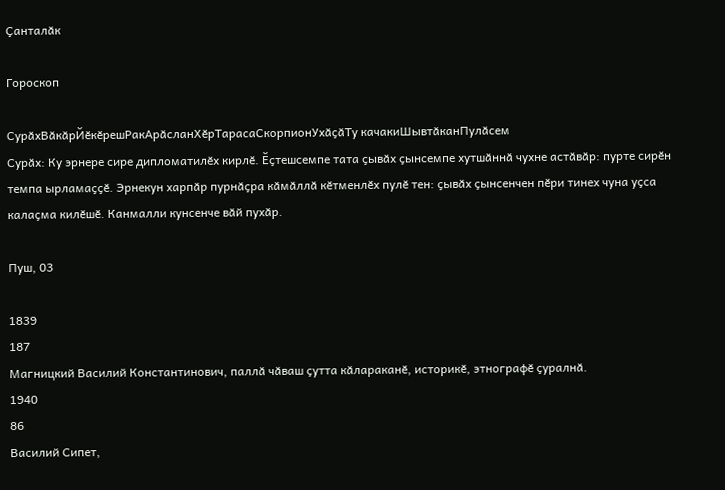Ҫанталӑк

Гороскоп

СурӑхВӑкӑрЙӗкӗрешРакАрӑсланХӗрТарасаСкорпионУхӑҫӑТу качакиШывтӑканПулӑсем
Сурӑх: Ку эрнере сире дипломатилӗх кирлӗ. Ӗҫтешсемпе тата ҫывӑх ҫынсемпе хутшӑннӑ чухне астӑвӑр: пурте сирӗн темпа ырламаҫҫӗ. Эрнекун харпӑр пурнӑҫра кӑмӑллӑ кӗтменлӗх пулӗ тен: ҫывӑх ҫынсенчен пӗри тинех чуна уҫса калаҫма килӗшӗ. Канмалли кунсенче вӑй пухӑр.

Пуш, 03

1839
187
Магницкий Василий Константинович, паллӑ чӑваш ҫутта кӑлараканӗ, историкӗ, этнографӗ ҫуралнӑ.
1940
86
Василий Сипет,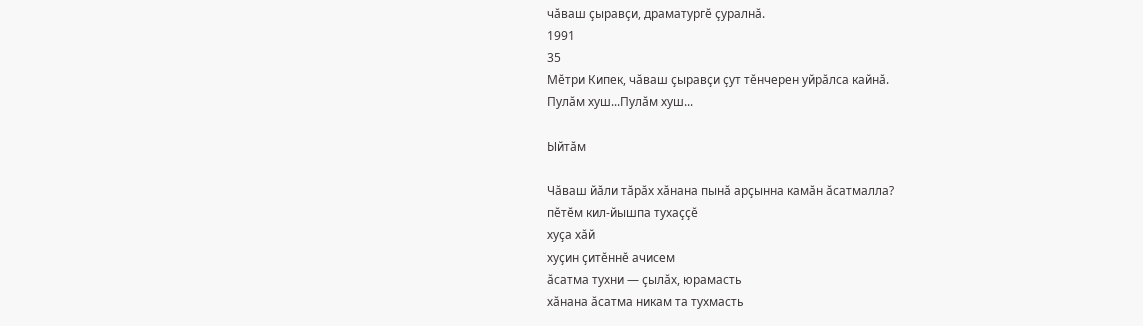чӑваш ҫыравҫи, драматургӗ ҫуралнӑ.
1991
35
Мӗтри Кипек, чӑваш ҫыравҫи ҫут тӗнчерен уйрӑлса кайнӑ.
Пулӑм хуш...Пулӑм хуш...

Ыйтӑм

Чӑваш йӑли тӑрӑх хӑнана пынӑ арҫынна камӑн ӑсатмалла?
пӗтӗм кил-йышпа тухаҫҫӗ
хуҫа хӑй
хуҫин ҫитӗннӗ ачисем
ӑсатма тухни — ҫылӑх, юрамасть
хӑнана ӑсатма никам та тухмасть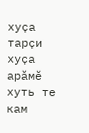хуҫа тарҫи
хуҫа арӑмӗ
хуть те кам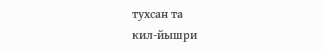тухсан та
кил-йышри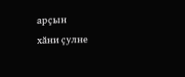арҫын
хӑни ҫулне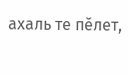ахаль те пӗлет,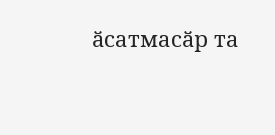ӑсатмасӑр та